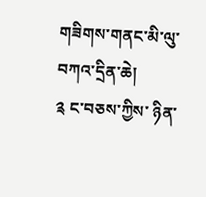གཟིགས་གནང་མི་ལུ་བཀའ་དྲིན་ཆེ།
༉ ང་བཅས་ཀྱིས་ ཉིན་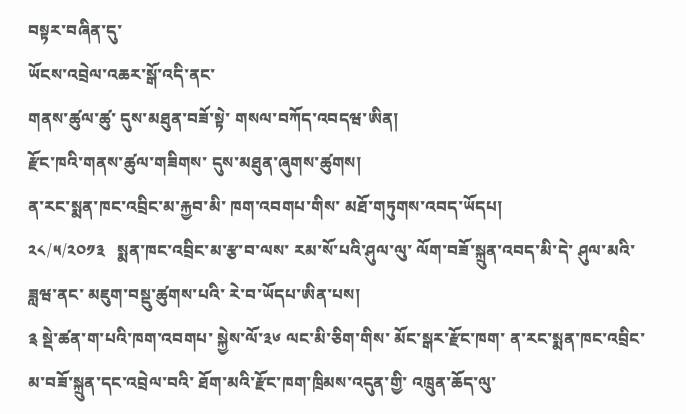བསྟར་བཞིན་དུ་
ཡོངས་འབྲེལ་འཆར་སྒོ་འདི་ནང་
གནས་ཚུལ་ཚུ་ དུས་མཐུན་བཟོ་སྟེ་ གསལ་བཀོད་འབདཝ་ཨིན།
རྫོང་ཁའི་གནས་ཚུལ་གཟིགས་ དུས་མཐུན་ཞུགས་ཚུགས།
ན་རང་སྨན་ཁང་འབྲིང་མ་རྐྱབ་མི་ ཁག་འབགཔ་གིས་ མཐོ་གཏུགས་འབད་ཡོདཔ།
༢༨/༥/༢༠༡༣   སྨན་ཁང་འབྲིང་མ་རྩ་བ་ལས་ རམ་སོ་པའི་ཤུལ་ལུ་ ལོག་བཟོ་སྐྲུན་འབད་མི་དེ་ ཤུལ་མའི་ཟླཝ་ནང་ མཇུག་བསྡུ་ཚུགས་པའི་ རེ་བ་ཡོདཔ་ཨིན་པས།
༉ སྡེ་ཚན་ག་པའི་ཁག་འབགཔ་ སྐྱེས་ལོ་༣༦ ལང་མི་ཅིག་གིས་ མོང་སྒར་རྫོང་ཁག་ ན་རང་སྨན་ཁང་འབྲིང་མ་བཟོ་སྐྲུན་དང་འབྲེལ་བའི་ ཐོག་མའི་རྫོང་ཁག་ཁྲིམས་འདུན་གྱི་ འཁྲུན་ཆོད་ལུ་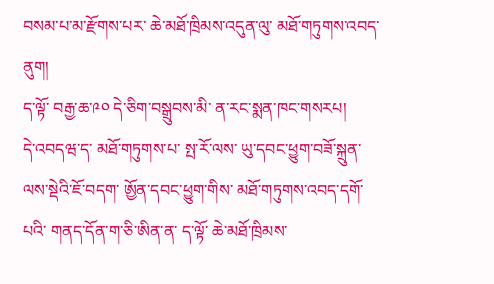བསམ་པ་མ་རྫོགས་པར་ ཆེ་མཐོ་ཁྲིམས་འདུན་ལུ་ མཐོ་གཏུགས་འབད་ནུག།
ད་ལྟོ་ བརྒྱ་ཆ་༩༠ དེ་ཅིག་བསྒྲུབས་མི་ ན་རང་སྨན་ཁང་གསརཔ།
དེ་འབདཝ་ད་ མཐོ་གཏུགས་པ་ སྤ་རོ་ལས་ ཡུ་དབང་ཕྱུག་བཟོ་སྐྲུན་ལས་སྡེའི་ཇོ་བདག་ ཨྱོན་དབང་ཕྱུག་གིས་ མཐོ་གཏུགས་འབད་དགོ་པའི་ གནད་དོན་ག་ཅི་ཨིན་ན་ ད་ལྟོ་ ཆེ་མཐོ་ཁྲིམས་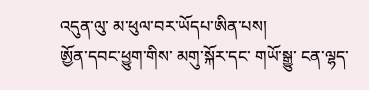འདུན་ལུ་ མ་ཕུལ་བར་ཡོདཔ་ཨིན་པས།
ཨྱོན་དབང་ཕྱུག་གིས་ མགུ་སྐོར་དང་ གཡོ་སྒྱུ་ ངན་ལྷད་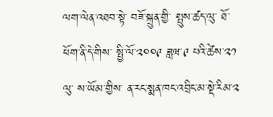ལག་ལེན་འཐབ་སྟེ་ བཟོ་སྐྲུན་གྱི་ སྤུས་ཚད་ལུ་ ཐོ་ཕོག་ནི་དེ་གིས་ སྤྱི་ལོ་༢༠༠༩ ཟླཝ་༩ པའི་ཚེས་༢༡ ལུ་ ས་ཡོམ་གྱིས་ ན་རང་སྨན་ཁང་འབྲིང་མ་སྡེ་རིམ་༢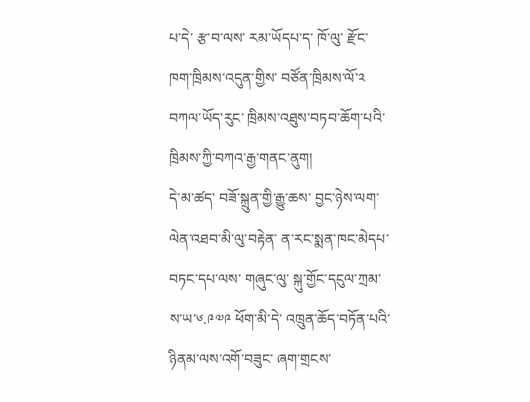པ་དེ་ རྩ་བ་ལས་ རམ་ཡོདཔ་ད་ ཁོ་ལུ་ རྫོང་ཁག་ཁྲིམས་འདུན་གྱིས་ བཙོན་ཁྲིམས་ལོ་༢ བཀལ་ཡོད་རུང་ ཁྲིམས་འཐུས་བཏབ་ཆོག་པའི་ ཁྲིམས་ཀྱི་བཀའ་རྒྱ་གནང་ནུག།
དེ་མ་ཚད་ བཟོ་སྐྲུན་གྱི་རྒྱུ་ཆས་ བྱང་ཉེས་ལག་ལེན་འཐབ་མི་ལུ་བརྟེན་ ན་རང་སྨན་ཁང་མེདཔ་བཏང་དཔ་ལས་ གཞུང་ལུ་ སྐུ་གྱོང་དངུལ་ཀྲམ་ས་ཡ་༦.༩༧༩ ཕོག་མི་དེ་ འཁྲུན་ཆོད་བཏོན་པའི་ ཉིནམ་ལས་འགོ་བཟུང་ ཞག་གྲངས་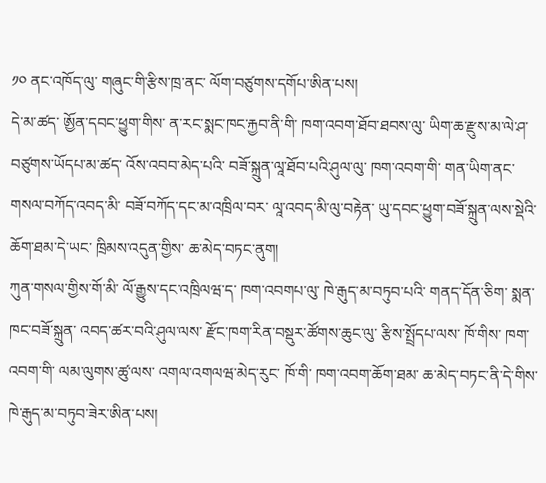༡༠ ནང་འཁོད་ལུ་ གཞུང་གི་རྩིས་ཁྲ་ནང་ ལོག་བཙུགས་དགོཔ་ཨིན་པས།
དེ་མ་ཚད་ ཨྱོན་དབང་ཕྱུག་གིས་ ན་རང་སྨང་ཁང་རྐྱབ་ནི་གི་ ཁག་འབག་ཐོབ་ཐབས་ལུ་ ཡིག་ཆ་རྫུས་མ་ལེ་ཤ་ བཙུགས་ཡོདཔ་མ་ཚད་ འོས་འབབ་མེད་པའི་ བཟོ་སྐྲུན་ལཱ་ཐོབ་པའི་ཤུལ་ལུ་ ཁག་འབག་གི་ གན་ཡིག་ནང་ གསལ་བཀོད་འབད་མི་ བཟོ་བཀོད་དང་མ་འཁྲིལ་བར་ ལཱ་འབད་མི་ལུ་བརྟེན་ ཡུ་དབང་ཕྱུག་བཟོ་སྐྲུན་ལས་སྡེའི་ ཆོག་ཐམ་དེ་ཡང་ ཁྲིམས་འདུན་གྱིས་ ཆ་མེད་བཏང་ནུག།
ཀུན་གསལ་གྱིས་གོ་མི་ ལོ་རྒྱུས་དང་འཁྲིལཝ་ད་ ཁག་འབགཔ་ལུ་ ཁེ་རྒུད་མ་བཏུབ་པའི་ གནད་དོན་ཅིག་ སྨན་ཁང་བཟོ་སྐྲུན་ འབད་ཚར་བའི་ཤུལ་ལས་ རྫོང་ཁག་རིན་བསྡུར་ཚོགས་ཆུང་ལུ་ རྩིས་སྤྲོདཔ་ལས་ ཁོ་གིས་ ཁག་འབག་གི་ ལམ་ལུགས་ཚུ་ལས་ འགལ་འགལཝ་མེད་རུང་ ཁོ་གི་ ཁག་འབག་ཆོག་ཐམ་ ཆ་མེད་བཏང་ནི་དེ་གིས་ ཁེ་རྒུད་མ་བཏུབ་ཟེར་ཨིན་པས།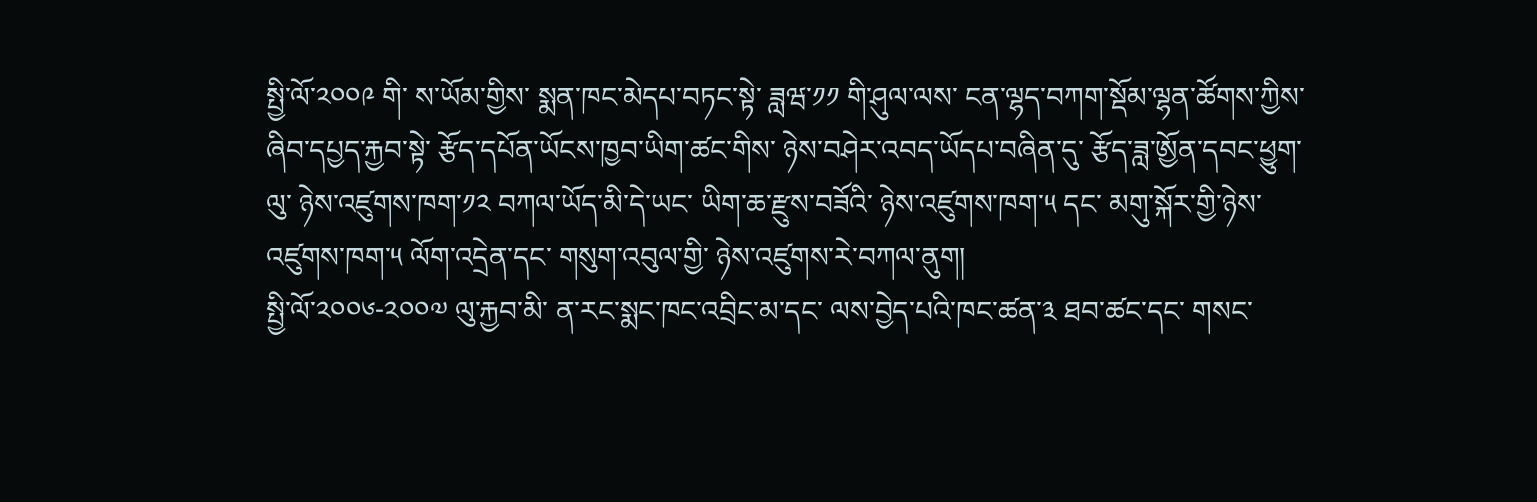སྤྱི་ལོ་༢༠༠༩ གི་ ས་ཡོམ་གྱིས་ སྨན་ཁང་མེདཔ་བཏང་སྟེ་ ཟླཝ་༡༡ གི་ཤུལ་ལས་ ངན་ལྷད་བཀག་སྡོམ་ལྷན་ཚོགས་ཀྱིས་ ཞིབ་དཔྱད་རྐྱབ་སྟེ་ རྩོད་དཔོན་ཡོངས་ཁྱབ་ཡིག་ཚང་གིས་ ཉེས་བཤེར་འབད་ཡོདཔ་བཞིན་དུ་ རྩོད་ཟླ་ཨྱོན་དབང་ཕྱུག་ལུ་ ཉེས་འཛུགས་ཁག་༡༢ བཀལ་ཡོད་མི་དེ་ཡང་ ཡིག་ཆ་རྫུས་བཟོའི་ ཉེས་འཛུགས་ཁག་༥ དང་ མགུ་སྐོར་གྱི་ཉེས་འཛུགས་ཁག་༥ ལོག་འདྲེན་དང་ གསུག་འབུལ་གྱི་ ཉེས་འཛུགས་རེ་བཀལ་ནུག།
སྤྱི་ལོ་༢༠༠༦-༢༠༠༧ ལུ་རྐྱབ་མི་ ན་རང་སྨང་ཁང་འབྲིང་མ་དང་ ལས་བྱེད་པའི་ཁང་ཚན་༣ ཐབ་ཚང་དང་ གསང་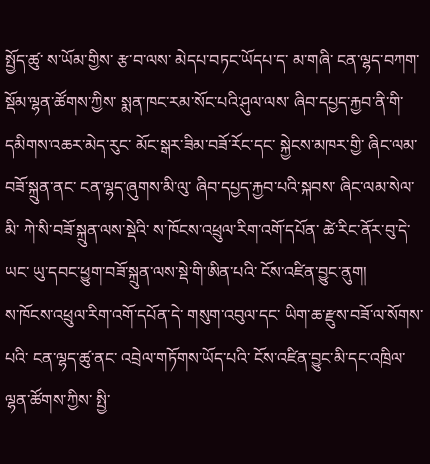སྤྱོད་ཚུ་ ས་ཡོམ་གྱིས་ རྩ་བ་ལས་ མེདཔ་བཏང་ཡོདཔ་ད་ མ་གཞི་ ངན་ལྷད་བཀག་སྡོམ་ལྷན་ཚོགས་ཀྱིས་ སྨན་ཁང་རམ་སོང་པའི་ཤུལ་ལས་ ཞིབ་དཔྱད་རྐྱབ་ནི་གི་ དམིགས་འཆར་མེད་རུང་ མོང་སྒར་ཟིམ་བཟོ་རོང་དང་ སྐྱེངས་མཁར་གྱི་ ཞིང་ལམ་བཟོ་སྐྲུན་ནང་ ངན་ལྷད་ཞུགས་མི་ལུ་ ཞིབ་དཔྱད་རྐྱབ་པའི་སྐབས་ ཞིང་ལམ་སེལ་མི་ ཀེ་སི་བཟོ་སྐྲུན་ལས་སྡེའི་ ས་ཁོངས་འཕྲུལ་རིག་འགོ་དཔོན་ ཚེ་རིང་ནོར་བུ་དེ་ཡང་ ཡུ་དབང་ཕྱུག་བཟོ་སྐྲུན་ལས་སྡེ་གི་ཨིན་པའི་ ངོས་འཛིན་བྱུང་ནུག།
ས་ཁོངས་འཕྲུལ་རིག་འགོ་དཔོན་དེ་ གསུག་འབུལ་དང་ ཡིག་ཆ་རྫུས་བཟོ་ལ་སོགས་པའི་ ངན་ལྷད་ཚུ་ནང་ འབྲེལ་གཏོགས་ཡོད་པའི་ ངོས་འཛིན་བྱུང་མི་དང་འཁྲིལ་ ལྷན་ཚོགས་ཀྱིས་ སྤྱི་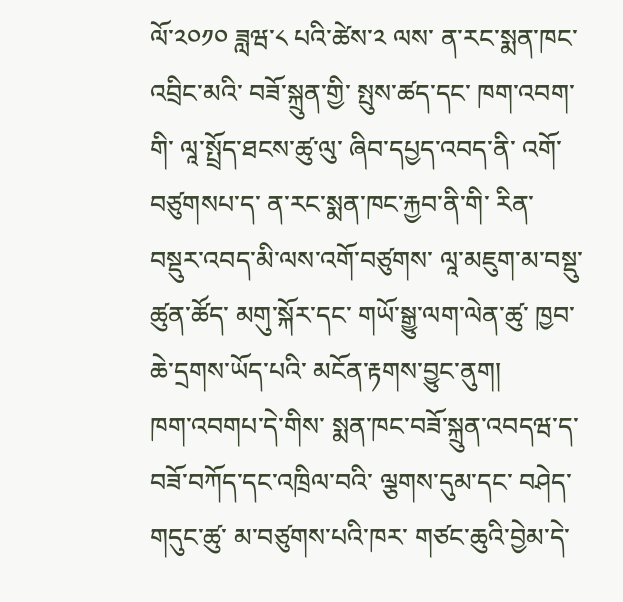ལོ་༢༠༡༠ ཟླཝ་༨ པའི་ཚེས་༢ ལས་ ན་རང་སྨན་ཁང་འབྲིང་མའི་ བཟོ་སྐྲུན་གྱི་ སྤུས་ཚད་དང་ ཁག་འབག་གི་ ལཱ་སྤྲོད་ཐངས་ཚུ་ལུ་ ཞིབ་དཔྱད་འབད་ནི་ འགོ་བཙུགསཔ་ད་ ན་རང་སྨན་ཁང་རྐྱབ་ནི་གི་ རིན་བསྡུར་འབད་མི་ལས་འགོ་བཙུགས་ ལཱ་མཇུག་མ་བསྡུ་ཚུན་ཚོད་ མགུ་སྐོར་དང་ གཡོ་སྒྱུ་ལག་ལེན་ཚུ་ ཁྱབ་ཆེ་དྲགས་ཡོད་པའི་ མངོན་རྟགས་བྱུང་ནུག།
ཁག་འབགཔ་དེ་གིས་ སྨན་ཁང་བཟོ་སྐྲུན་འབདཝ་ད་ བཟོ་བཀོད་དང་འཁྲིལ་བའི་ ལྕགས་དུམ་དང་ བཤེད་གདུང་ཚུ་ མ་བཙུགས་པའི་ཁར་ གཙང་ཆུའི་བྱེམ་དེ་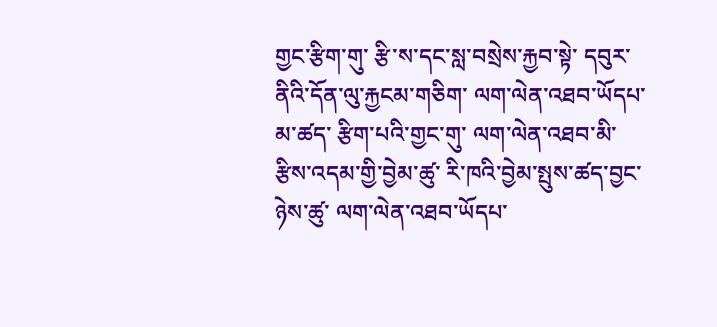གྱང་རྩིག་གུ་ རྩི་ས་དང་སླ་བསྲེས་རྐྱབ་སྟེ་ དབུར་ནིའི་དོན་ལུ་རྐྱངམ་གཅིག་ ལག་ལེན་འཐབ་ཡོདཔ་མ་ཚད་ རྩིག་པའི་གྱང་གུ་ ལག་ལེན་འཐབ་མི་ རྩིས་འདམ་གྱི་བྱེམ་ཚུ་ རི་ཁའི་བྱེམ་སྤུས་ཚད་བྱང་ཉེས་ཚུ་ ལག་ལེན་འཐབ་ཡོདཔ་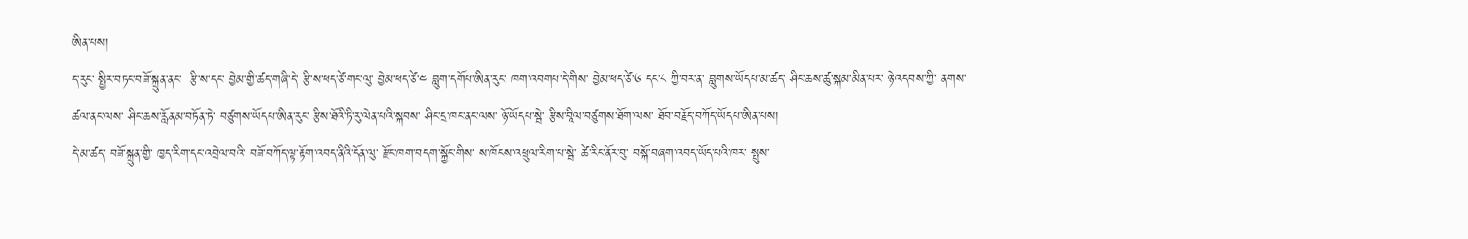ཨིན་པས།
ད་རུང་ སྤྱིར་བཏང་བཟོ་སྐྲུན་ནང་  རྩི་ས་དང་ བྱེམ་གྱི་ཚད་གཞི་དེ་ རྩི་ས་ཕད་ཙེ་གང་ལུ་ བྱེམ་ཕད་ཙེ་༤ བླུག་དགོཔ་ཨིན་རུང་ ཁག་འབགཔ་དེ་གིས་ བྱེམ་ཕད་ཙེ་༦ དང་༨ ཀྱི་བར་ན་ བླུགས་ཡོདཔ་མ་ཚད་ ཤིང་ཆས་ཚུ་སྐམ་མིན་པར་ ཉེ་འདབས་ཀྱི་ ནགས་ཚལ་ནང་ལས་ ཤིང་ཆས་རློནམ་བཏོན་ཏེ་ བཙུགས་ཡོདཔ་ཨིན་རུང་ རྩིས་ཐོའི་ཏི་རུ་ལེན་པའི་སྐབས་ ཤིང་དྲ་ཁང་ནང་ལས་ ཉོ་ཡོདཔ་སྦེ་ རྩིས་བཱིལ་བཙུགས་ཐོག་ལས་ ཐོབ་བརྗོད་བཀོད་ཡོདཔ་ཨིན་པས།
དེ་མ་ཚད་ བཟོ་སྐྲུན་གྱི་ ཁྱད་རིག་དང་འབྲེལ་བའི་ བཟོ་བཀོད་ལྟ་རྟོག་འབད་ནིའི་དོན་ལུ་ རྫོང་ཁག་བདག་སྐྱོང་གིས་ ས་ཁོངས་འཕྲུལ་རིག་པ་སྦེ་ ཚེ་རིང་ནོར་བུ་ བསྐོ་བཞག་འབད་ཡོད་པའི་ཁར་ སྤུས་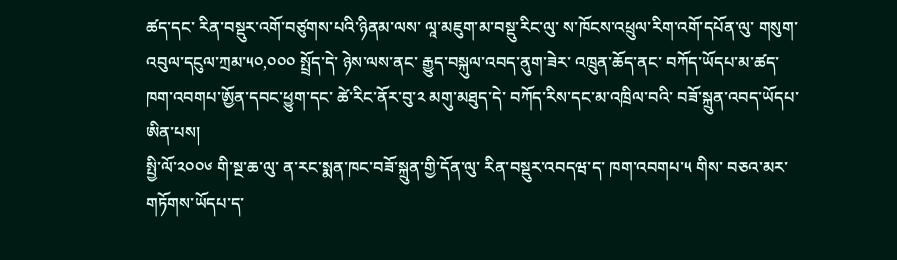ཚད་དང་ རིན་བསྡུར་འགོ་བཙུགས་པའི་ཉིནམ་ལས་ ལཱ་མཇུག་མ་བསྡུ་རིང་ལུ་ ས་ཁོངས་འཕྲུལ་རིག་འགོ་དཔོན་ལུ་ གསུག་འབུལ་དངུལ་ཀྲམ་༥༠,༠༠༠ སྤྲོད་དེ་ ཉེས་ལས་ནང་ རྒྱུད་བསྐུལ་འབད་ནུག་ཟེར་ འཁྲུན་ཆོད་ནང་ བཀོད་ཡོདཔ་མ་ཚད་ ཁག་འབགཔ་ཨྱོན་དབང་ཕྱུག་དང་ ཚེ་རིང་ནོར་བུ་༢ མགུ་མཐུད་དེ་ བཀོད་རིས་དང་མ་འཁྲིལ་བའི་ བཟོ་སྐྲུན་འབད་ཡོདཔ་ཨིན་པས།
སྤྱི་ལོ་༢༠༠༦ གི་སྔ་ཆ་ལུ་ ན་རང་སྨན་ཁང་བཟོ་སྐྲུན་གྱི་དོན་ལུ་ རིན་བསྡུར་འབདཝ་ད་ ཁག་འབགཔ་༥ གིས་ བཅའ་མར་གཏོགས་ཡོདཔ་ད་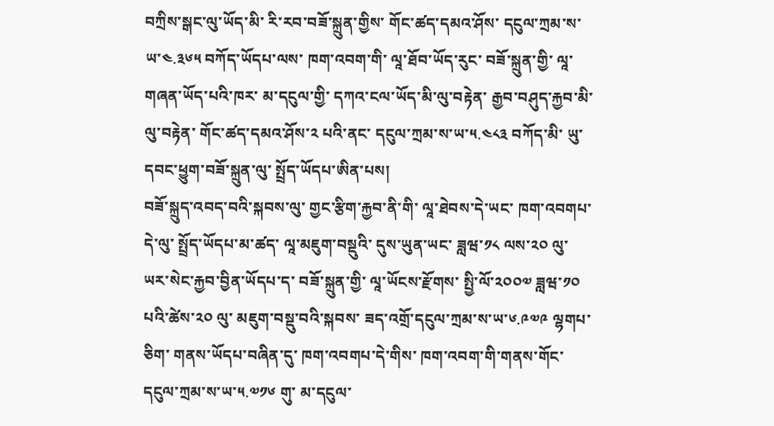བཀྲིས་སྒང་ལུ་ཡོད་མི་ རི་རབ་བཟོ་སྐྲུན་གྱིས་ གོང་ཚད་དམའ་ཤོས་ དངུལ་ཀྲམ་ས་ཡ་༤.༣༦༥ བཀོད་ཡོདཔ་ལས་ ཁག་འབག་གི་ ལཱ་ཐོབ་ཡོད་རུང་ བཟོ་སྐྲུན་གྱི་ ལཱ་གཞན་ཡོད་པའི་ཁར་ མ་དངུལ་གྱི་ དཀའ་ངལ་ཡོད་མི་ལུ་བརྟེན་ རྒྱབ་བཤུད་རྐྱབ་མི་ལུ་བརྟེན་ གོང་ཚད་དམའ་ཤོས་༢ པའི་ནང་ དངུལ་ཀྲམ་ས་ཡ་༥.༤༨༣ བཀོད་མི་ ཡུ་དབང་ཕྱུག་བཟོ་སྐྲུན་ལུ་ སྤྲོད་ཡོདཔ་ཨིན་པས།
བཟོ་སྐྲུད་འབད་བའི་སྐབས་ལུ་ གྱང་རྩིག་རྐྱབ་ནི་གི་ ལཱ་ཐེབས་དེ་ཡང་ ཁག་འབགཔ་དེ་ལུ་ སྤྲོད་ཡོདཔ་མ་ཚད་ ལཱ་མཇུག་བསྡུའི་ དུས་ཡུན་ཡང་ ཟླཝ་༡༨ ལས་༢༠ ལུ་ ཡར་སེང་རྐྱབ་བྱིན་ཡོདཔ་ད་ བཟོ་སྐྲུན་གྱི་ ལཱ་ཡོངས་རྫོགས་ སྤྱི་ལོ་༢༠༠༧ ཟླཝ་༡༠ པའི་ཚེས་༢༠ ལུ་ མཇུག་བསྡུ་བའི་སྐབས་ ཟད་འགྲོ་དངུལ་ཀྲམ་ས་ཡ་༦.༩༧༩ ལྷགཔ་ཅིག་ གནས་ཡོདཔ་བཞིན་དུ་ ཁག་འབགཔ་དེ་གིས་ ཁག་འབག་གི་གནས་གོང་ དངུལ་ཀྲམ་ས་ཡ་༥.༧༡༦ གུ་ མ་དངུལ་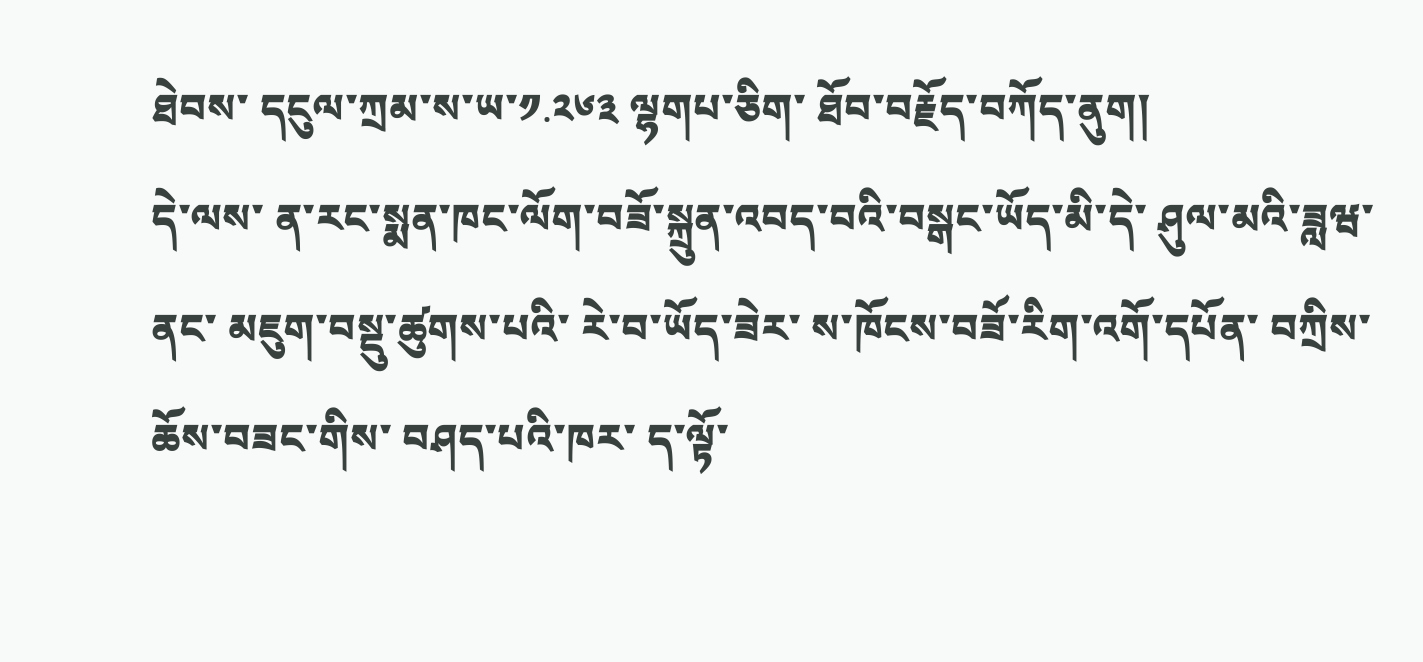ཐེབས་ དངུལ་ཀྲམ་ས་ཡ་༡.༢༦༣ ལྷགཔ་ཅིག་ ཐོབ་བརྗོད་བཀོད་ནུག།
དེ་ལས་ ན་རང་སྨན་ཁང་ལོག་བཟོ་སྐྲུན་འབད་བའི་བསྒང་ཡོད་མི་དེ་ ཤུལ་མའི་ཟླཝ་ནང་ མཇུག་བསྡུ་ཚུགས་པའི་ རེ་བ་ཡོད་ཟེར་ ས་ཁོངས་བཟོ་རིག་འགོ་དཔོན་ བཀྲིས་ཆོས་བཟང་གིས་ བཤད་པའི་ཁར་ ད་ལྟོ་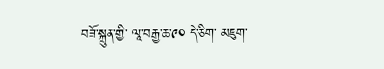བཟོ་སྐྲུན་གྱི་ ལཱ་བརྒྱ་ཆ་༩༠ དེ་ཅིག་ མཇུག་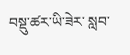བསྡུ་ཚར་ཡི་ཟེར་ སླབ་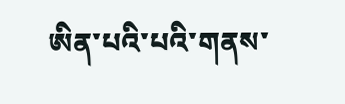ཨིན་པའི་པའི་གནས་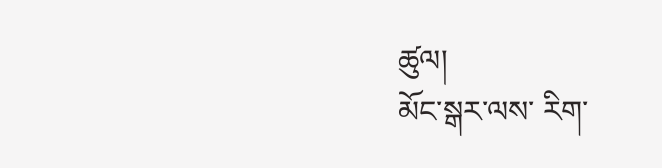ཚུལ།
མོང་སྒར་ལས་ རིག་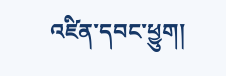འཛིན་དབང་ཕྱུག།